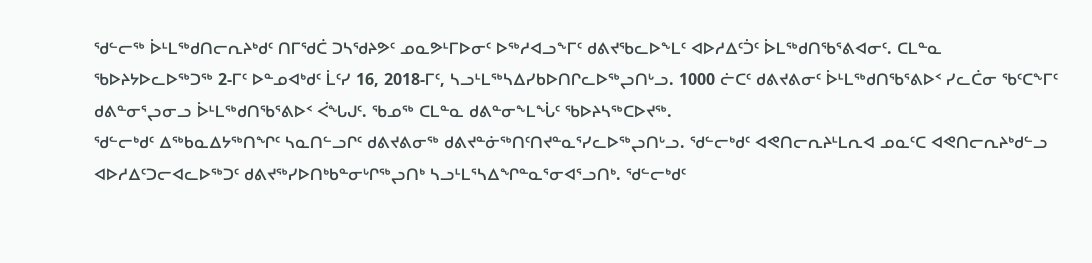ᖁᓪᓕᖅ ᐆᒻᒪᖅᑯᑎᓕᕆᔨᒃᑯᑦ ᑎᒥᖁᑖ ᑐᓴᖁᔨᕗᑦ ᓄᓇᕗᒻᒥᐅᓂᑦ ᐅᖅᓱᐊᓗᖕᒥᑦ ᑯᕕᔪᖃᓚᐅᖕᒪᑦ ᐊᐅᓱᐃᑦᑑᑦ ᐆᒪᖅᑯᑎᖃᕐᕕᐊᓂᑦ. ᑕᒪᓐᓇ ᖃᐅᔨᔭᐅᓚᐅᖅᑐᖅ 2-ᒥᑦ ᐅᓐᓄᐊᒃᑯᑦ ᒫᑦᓯ 16, 2018-ᒥᑦ, ᓴᓗᒻᒪᖅᓴᐃᓯᑲᐅᑎᒋᓚᐅᖅᖢᑎᒡᓗ. 1000 ᓖᑕᑦ ᑯᕕᔪᕕᓂᑦ ᐆᒻᒪᖅᑯᑎᖃᕐᕕᐅᑉ ᓯᓚᑖᓂ ᖃᑦᑕᖕᒥᑦ ᑯᕕᓐᓂᕐᖢᓂᓗ ᐆᒻᒪᖅᑯᑎᖃᕐᕕᐅᑉ ᐹᖓᒍᑦ. ᖃᓄᖅ ᑕᒪᓐᓇ ᑯᕕᓐᓂᖕᒪᖔᑦ ᖃᐅᔨᓴᖅᑕᐅᔪᖅ.
ᖁᓪᓕᒃᑯᑦ ᐃᖅᑲᓇᐃᔭᖅᑎᖏᑦ ᓴᓇᑎᓪᓗᒋᑦ ᑯᕕᔪᕕᓂᖅ ᑯᕕᔪᓐᓃᖅᑎᑦᑎᔪᓐᓇᕐᓯᓚᐅᖅᖢᑎᒡᓗ. ᖁᓪᓕᒃᑯᑦ ᐊᕙᑎᓕᕆᔨᒻᒪᕆᐊ ᓄᓇᑦᑕ ᐊᕙᑎᓕᕆᔨᒃᑯᓪᓗ ᐊᐅᓱᐃᑦᑐᓕᐊᓚᐅᖅᑐᑦ ᑯᕕᔪᖅᓯᐅᑎᒃᑲᓐᓂᒡᒋᖅᖢᑎᒃ ᓴᓗᒻᒪᕐᓴᐃᖏᓐᓇᕐᓂᐊᕐᓗᑎᒃ. ᖁᓪᓕᒃᑯᑦ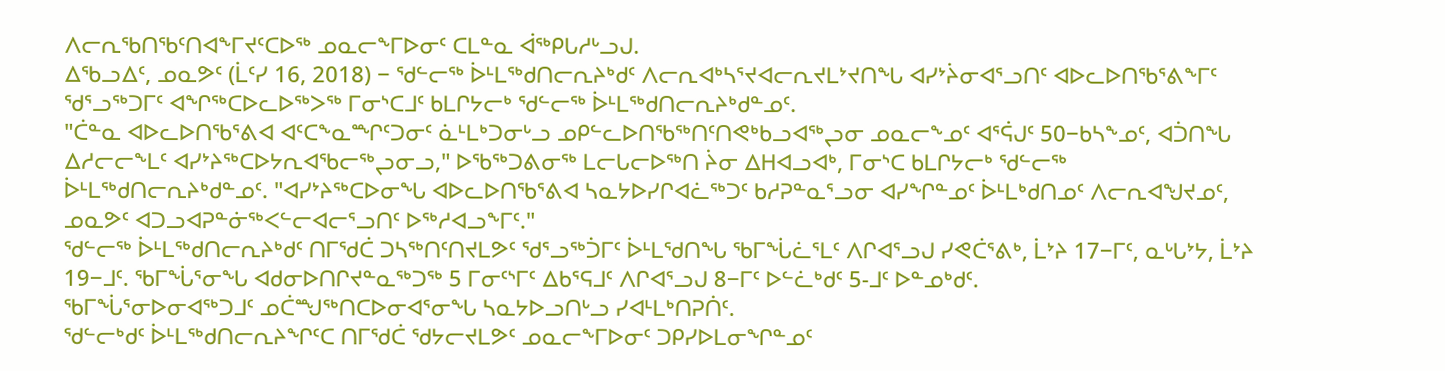ᐱᓕᕆᖃᑎᖃᑦᑎᐊᖕᒥᔪᑦᑕᐅᖅ ᓄᓇᓕᖕᒥᐅᓂᑦ ᑕᒪᓐᓇ ᐋᖅᑭᒐᓱᒡᓗᒍ.
ᐃᖃᓗᐃᑦ, ᓄᓇᕗᑦ (ᒫᑦᓯ 16, 2018) − ᖁᓪᓕᖅ ᐆᒻᒪᖅᑯᑎᓕᕆᔨᒃᑯᑦ ᐱᓕᕆᐊᒃᓴᕐᔪᐊᓕᕆᔪᒪᔾᔪᑎᖓ ᐊᓯᔾᔩᓂᐊᕐᓗᑎᑦ ᐊᐅᓚᐅᑎᖃᕐᕕᖕᒥᑦ ᖁᕐᓗᖅᑐᒥᑦ ᐊᖏᖅᑕᐅᓚᐅᖅᐳᖅ ᒥᓂᔅᑕᒧᑦ ᑲᒪᒋᔭᓕᒃ ᖁᓪᓕᖅ ᐆᒻᒪᖅᑯᑎᓕᕆᔨᒃᑯᓐᓄᑦ.
"ᑖᓐᓇ ᐊᐅᓚᐅᑎᖃᕐᕕᐊ ᐊᑦᑕᖕᓇᙱᑦᑐᓂᑦ ᓈᒻᒪᒃᑐᓂᒡᓗ ᓄᑭᓪᓚᐅᑎᖃᖅᑎᑦᑎᕙᒃᑲᓗᐊᖅᖢᓂ ᓄᓇᓕᖕᓄᑦ ᐊᕐᕌᒍᑦ 50−ᑲᓴᖕᓄᑦ, ᐊᑑᑎᖓ ᐃᓱᓕᓕᖕᒪᑦ ᐊᓯᔾᔨᖅᑕᐅᔭᕆᐊᖃᓕᖅᖢᓂᓗ," ᐅᖃᖅᑐᕕᓂᖅ ᒪᓕᒐᓕᐅᖅᑎ ᔩᓂ ᐃᕼᐊᓗᐊᒃ, ᒥᓂᔅᑕ ᑲᒪᒋᔭᓕᒃ ᖁᓪᓕᖅ ᐆᒻᒪᖅᑯᑎᓕᕆᔨᒃᑯᓐᓄᑦ. "ᐊᓯᔾᔨᖅᑕᐅᓂᖓ ᐊᐅᓚᐅᑎᖃᕐᕕᐊ ᓴᓇᔭᐅᓯᒋᐊᓛᖅᑐᑦ ᑲᓱᕈᓐᓇᕐᓗᓂ ᐊᓯᖏᓐᓄᑦ ᐆᒻᒪᒃᑯᑎᓄᑦ ᐱᓕᕆᐊᖑᔪᓄᑦ, ᓄᓇᕗᑦ ᐊᑐᓗᐊᕈᓐᓃᖅᐸᓪᓕᐊᓕᕐᓗᑎᑦ ᐅᖅᓱᐊᓗᖕᒥᑦ."
ᖁᓪᓕᖅ ᐆᒻᒪᖅᑯᑎᓕᕆᔨᒃᑯᑦ ᑎᒥᖁᑖ ᑐᓴᖅᑎᑦᑎᔪᒪᕗᑦ ᖁᕐᓗᖅᑑᒥᑦ ᐆᒻᒪᖁᑎᖓ ᖃᒥᖔᓛᕐᒪᑦ ᐱᒋᐊᕐᓗᒍ ᓯᕙᑖᕐᕕᒃ, ᒫᔾᔨ 17−ᒥᑦ, ᓇᒡᒐᔾᔭ, ᒫᔾᔨ 19−ᒧᑦ. ᖃᒥᖔᕐᓂᖓ ᐊᑯᓂᐅᑎᒋᔪᓐᓇᖅᑐᖅ 5 ᒥᓂᑦᔅᒥᑦ ᐃᑲᕐᕋᒧᑦ ᐱᒋᐊᕐᓗᒍ 8−ᒥᑦ ᐅᓪᓛᒃᑯᑦ 5-ᒧᑦ ᐅᓐᓄᒃᑯᑦ.
ᖃᒥᖔᕐᓂᐅᓂᐊᖅᑐᒧᑦ ᓄᑖᙳᖅᑎᑕᐅᓂᐊᕐᓂᖓ ᓴᓇᔭᐅᓗᑎᒡᓗ ᓯᐊᒻᒪᒃᑎᕈᑏᑦ.
ᖁᓪᓕᒃᑯᑦ ᐆᒻᒪᖅᑯᑎᓕᕆᔨᖏᑦᑕ ᑎᒥᖁᑖ ᖁᔭᓕᔪᒪᕗᑦ ᓄᓇᓕᖕᒥᐅᓂᑦ ᑐᑭᓯᐅᒪᓂᖏᓐᓄᑦ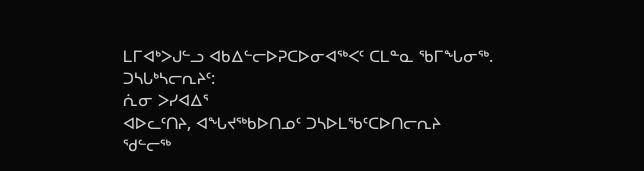ᒪᒥᐊᒃᐳᒍᓪᓗ ᐊᑲᐃᓪᓕᐅᕈᑕᐅᓂᐊᖅᐸᑦ ᑕᒪᓐᓇ ᖃᒥᖓᓂᖅ.
ᑐᓴᒐᒃᓴᓕᕆᔨᑦ:
ᕇᓂ ᐳᓯᐊᐃᕐ
ᐊᐅᓚᑦᑎᔨ, ᐊᖓᔪᖅᑲᐅᑎᓄᑦ ᑐᓴᐅᒪᖃᑦᑕᐅᑎᓕᕆᔨ
ᖁᓪᓕᖅ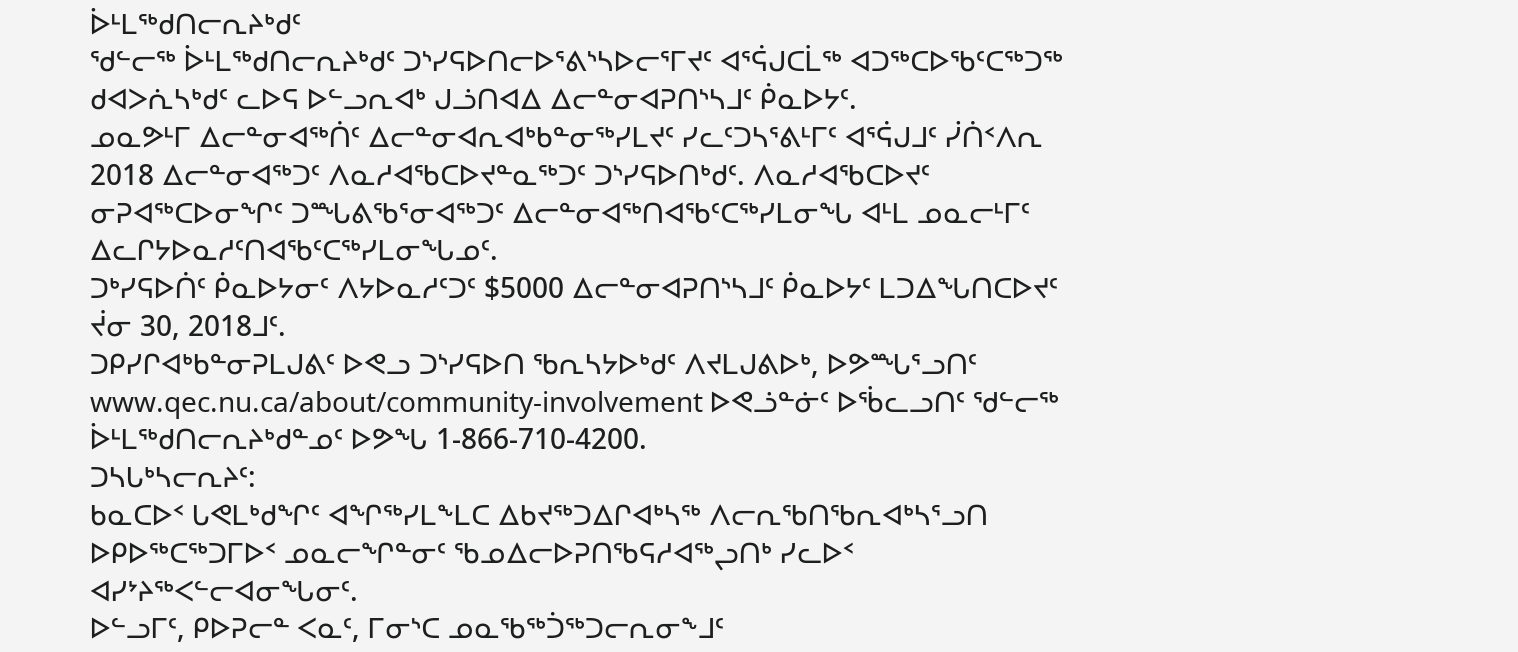ᐆᒻᒪᖅᑯᑎᓕᕆᔨᒃᑯᑦ
ᖁᓪᓕᖅ ᐆᒻᒪᖅᑯᑎᓕᕆᔨᒃᑯᑦ ᑐᔅᓯᕋᐅᑎᓕᐅᕐᕕᔅᓴᐅᓕᕐᒥᔪᑦ ᐊᕐᕌᒍᑕᒫᖅ ᐊᑐᖅᑕᐅᖃᑦᑕᖅᑐᖅ ᑯᐊᐳᕇᓴᒃᑯᑦ ᓚᐅᕋ ᐅᓪᓗᕆᐊᒃ ᒍᓘᑎᐊᐃ ᐃᓕᓐᓂᐊᕈᑎᔅᓴᒧᑦ ᑮᓇᐅᔭᑦ.
ᓄᓇᕗᒻᒥ ᐃᓕᓐᓂᐊᖅᑏᑦ ᐃᓕᓐᓂᐊᕆᐊᒃᑲᓐᓂᖅᓯᒪᔪᑦ ᓯᓚᑦᑐᓴᕐᕕᒻᒥᑦ ᐊᕐᕌᒍᒧᑦ ᓰᑏᑉᐱᕆ 2018 ᐃᓕᓐᓂᐊᖅᑐᑦ ᐱᓇᓱᐊᖃᑕᐅᔪᓐᓇᖅᑐᑦ ᑐᔅᓯᕋᐅᑎᒃᑯᑦ. ᐱᓇᓱᐊᖃᑕᐅᔪᑦ ᓂᕈᐊᖅᑕᐅᓂᖏᑦ ᑐᙵᕕᖃᕐᓂᐊᖅᑐᑦ ᐃᓕᓐᓂᐊᖅᑎᐊᖃᑦᑕᖅᓯᒪᓂᖓ ᐊᒻᒪ ᓄᓇᓕᒻᒥᑦ ᐃᓚᒋᔭᐅᓇᓱᑦᑎᐊᖃᑦᑕᖅᓯᒪᓂᖓᓄᑦ.
ᑐᒃᓯᕋᐅᑏᑦ ᑮᓇᐅᔭᓂᑦ ᐱᔭᐅᓇᓱᑦᑐᑦ $5000 ᐃᓕᓐᓂᐊᕈᑎᔅᓴᒧᑦ ᑮᓇᐅᔭᑦ ᒪᑐᐃᖓᑎᑕᐅᔪᑦ ᔫᓂ 30, 2018ᒧᑦ.
ᑐᑭᓯᒋᐊᒃᑲᓐᓂᕈᒪᒍᕕᑦ ᐅᕙᓗ ᑐᔅᓯᕋᐅᑎ ᖃᕆᓴᔭᐅᒃᑯᑦ ᐱᔪᒪᒍᕕᐅᒃ, ᐅᕗᙵᕐᓗᑎᑦ www.qec.nu.ca/about/community-involvement ᐅᕙᓘᓐᓃᑦ ᐅᖄᓚᓗᑎᑦ ᖁᓪᓕᖅ ᐆᒻᒪᖅᑯᑎᓕᕆᔨᒃᑯᓐᓄᑦ ᐅᕗᖓ 1-866-710-4200.
ᑐᓴᒐᒃᓴᓕᕆᔨᑦ:
ᑲᓇᑕᐅᑉ ᒐᕙᒪᒃᑯᖏᑦ ᐊᖏᖅᓯᒪᖕᒪᑕ ᐃᑲᔪᖅᑐᐃᒋᐊᒃᓴᖅ ᐱᓕᕆᖃᑎᖃᕆᐊᒃᓴᕐᓗᑎ ᐅᑭᐅᖅᑕᖅᑐᒥᐅᑉ ᓄᓇᓕᖏᓐᓂᑦ ᖃᓄᐃᓕᐅᕈᑎᖃᕋᓱᐊᖅᖢᑎᒃ ᓯᓚᐅᑉ ᐊᓯᔾᔨᖅᐸᓪᓕᐊᓂᖓᓂᑦ.
ᐅᓪᓗᒥᑦ, ᑭᐅᕈᓕᓐ ᐸᓇᑦ, ᒥᓂᔅᑕ ᓄᓇᖃᖅᑑᖅᑐᓕᕆᓂᖕᒧᑦ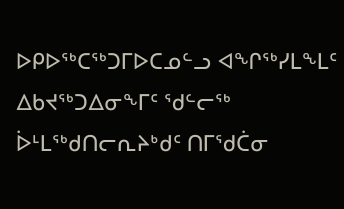ᐅᑭᐅᖅᑕᖅᑐᒥᐅᑕᓄᓪᓗ ᐊᖏᖅᓯᒪᖕᒪᑦ ᐃᑲᔪᖅᑐᐃᓂᖕᒥᑦ ᖁᓪᓕᖅ ᐆᒻᒪᖅᑯᑎᓕᕆᔨᒃᑯᑦ ᑎᒥᖁᑖᓂ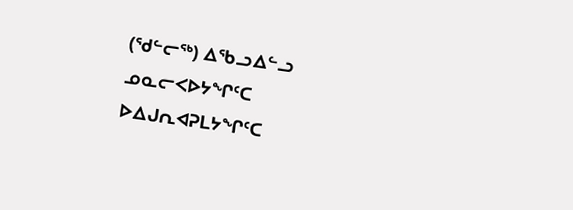(ᖁᓪᓕᖅ) ᐃᖃᓗᐃᓪᓗ ᓄᓇᓕᐸᐅᔭᖏᑦᑕ ᐅᐃᒍᕆᐊᕈᒪᔭᖏᑦᑕ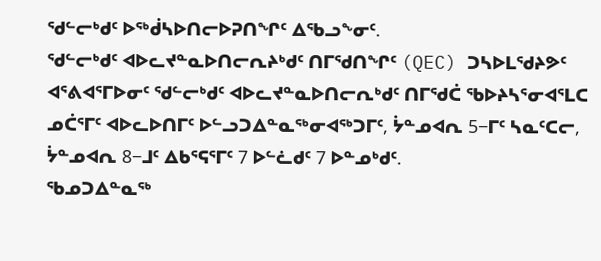ᖁᓪᓕᒃᑯᑦ ᐅᖅᑰᓴᐅᑎᓕᐅᕈᑎᖏᑦ ᐃᖃᓗᖕᓂᑦ.
ᖁᓪᓕᒃᑯᑦ ᐊᐅᓚᔪᓐᓇᐅᑎᓕᕆᔨᒃᑯᑦ ᑎᒥᖁᑎᖏᑦ (QEC) ᑐᓴᐅᒪᖁᔨᕗᑦ ᐊᕐᕕᐊᕐᒥᐅᓂᑦ ᖁᓪᓕᒃᑯᑦ ᐊᐅᓚᔪᓐᓇᐅᑎᓕᕆᒃᑯᑦ ᑎᒥᖁᑖ ᖃᐅᔨᓴᕐᓂᐊᕐᒪᑕ ᓄᑖᕐᒥᑦ ᐊᐅᓚᐅᑎᒥᑦ ᐅᓪᓗᑐᐃᓐᓇᖅᓂᐊᖅᑐᒥᑦ, ᔮᓐᓄᐊᕆ 5−ᒥᑦ ᓴᓇᑦᑕᓕ, ᔮᓐᓄᐊᕆ 8−ᒧᑦ ᐃᑲᕐᕋᕐᒥᑦ 7 ᐅᓪᓛᑯᑦ 7 ᐅᓐᓄᒃᑯᑦ.
ᖃᓄᑐᐃᓐᓇᖅ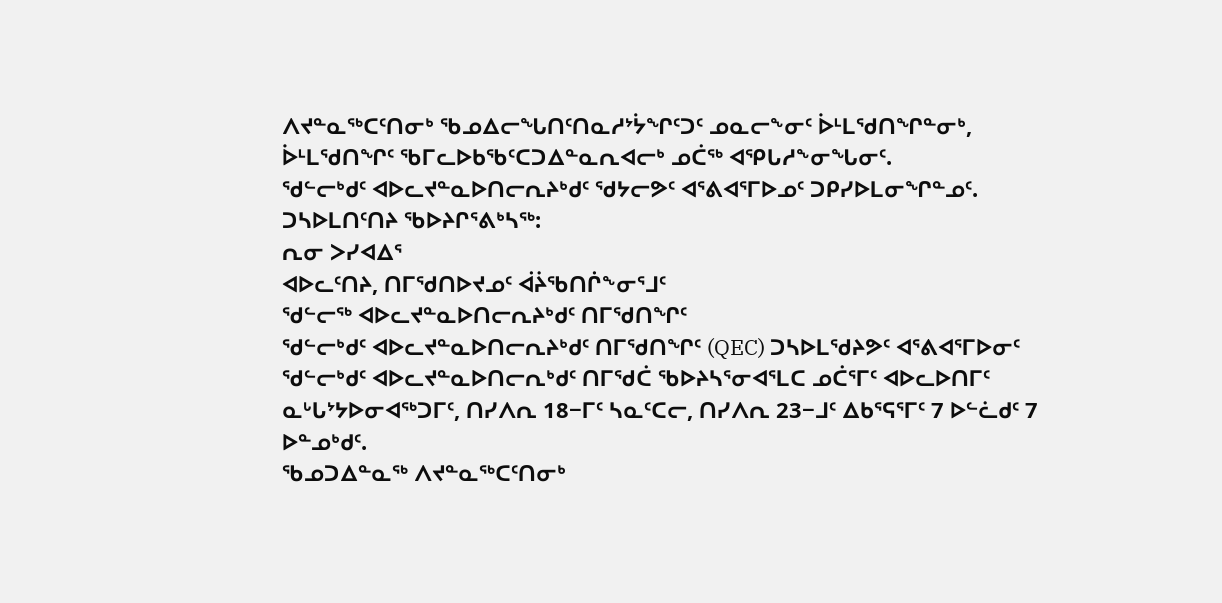ᐱᔪᓐᓇᖅᑕᑦᑎᓂᒃ ᖃᓄᐃᓕᖓᑎᑦᑎᓇᓱᔾᔮᖏᑦᑐᑦ ᓄᓇᓕᖕᓂᑦ ᐆᒻᒪᖁᑎᖏᓐᓂᒃ, ᐆᒻᒪᖁᑎᖏᑦ ᖃᒥᓚᐅᑲᖃᑦᑕᑐᐃᓐᓇᕆᐊᓕᒃ ᓄᑖᖅ ᐊᕿᒐᓱᖕᓂᖓᓂᑦ.
ᖁᓪᓕᒃᑯᑦ ᐊᐅᓚᔪᓐᓇᐅᑎᓕᕆᔨᒃᑯᑦ ᖁᔭᓕᕗᑦ ᐊᕐᕕᐊᕐᒥᐅᓄᑦ ᑐᑭᓯᐅᒪᓂᖏᓐᓄᑦ.
ᑐᓴᐅᒪᑎᑦᑎᔨ ᖃᐅᔨᒋᕐᕕᒃᓴᖅ:
ᕆᓂ ᐳᓯᐊᐃᕐ
ᐊᐅᓚᑦᑎᔨ, ᑎᒥᖁᑎᐅᔪᓄᑦ ᐋᔩᖃᑎᒌᖕᓂᕐᒧᑦ
ᖁᓪᓕᖅ ᐊᐅᓚᔪᓐᓇᐅᑎᓕᕆᔨᒃᑯᑦ ᑎᒥᖁᑎᖏᑦ
ᖁᓪᓕᒃᑯᑦ ᐊᐅᓚᔪᓐᓇᐅᑎᓕᕆᔨᒃᑯᑦ ᑎᒥᖁᑎᖏᑦ (QEC) ᑐᓴᐅᒪᖁᔨᕗᑦ ᐊᕐᕕᐊᕐᒥᐅᓂᑦ ᖁᓪᓕᒃᑯᑦ ᐊᐅᓚᔪᓐᓇᐅᑎᓕᕆᒃᑯᑦ ᑎᒥᖁᑖ ᖃᐅᔨᓴᕐᓂᐊᕐᒪᑕ ᓄᑖᕐᒥᑦ ᐊᐅᓚᐅᑎᒥᑦ ᓇᒡᒐᔾᔭᐅᓂᐊᖅᑐᒥᑦ, ᑎᓯᐱᕆ 18−ᒥᑦ ᓴᓇᑦᑕᓕ, ᑎᓯᐱᕆ 23−ᒧᑦ ᐃᑲᕐᕋᕐᒥᑦ 7 ᐅᓪᓛᑯᑦ 7 ᐅᓐᓄᒃᑯᑦ.
ᖃᓄᑐᐃᓐᓇᖅ ᐱᔪᓐᓇᖅᑕᑦᑎᓂᒃ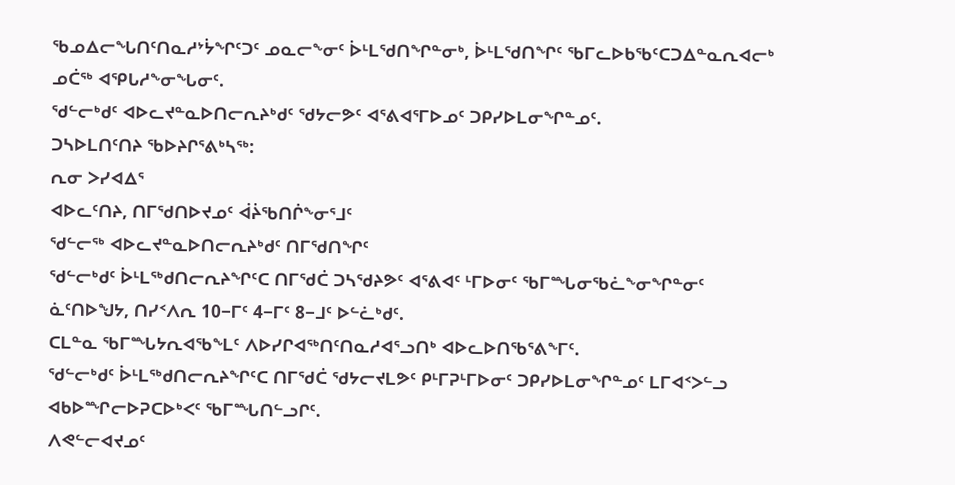ᖃᓄᐃᓕᖓᑎᑦᑎᓇᓱᔾᔮᖏᑦᑐᑦ ᓄᓇᓕᖕᓂᑦ ᐆᒻᒪᖁᑎᖏᓐᓂᒃ, ᐆᒻᒪᖁᑎᖏᑦ ᖃᒥᓚᐅᑲᖃᑦᑕᑐᐃᓐᓇᕆᐊᓕᒃ ᓄᑖᖅ ᐊᕿᒐᓱᖕᓂᖓᓂᑦ.
ᖁᓪᓕᒃᑯᑦ ᐊᐅᓚᔪᓐᓇᐅᑎᓕᕆᔨᒃᑯᑦ ᖁᔭᓕᕗᑦ ᐊᕐᕕᐊᕐᒥᐅᓄᑦ ᑐᑭᓯᐅᒪᓂᖏᓐᓄᑦ.
ᑐᓴᐅᒪᑎᑦᑎᔨ ᖃᐅᔨᒋᕐᕕᒃᓴᖅ:
ᕆᓂ ᐳᓯᐊᐃᕐ
ᐊᐅᓚᑦᑎᔨ, ᑎᒥᖁᑎᐅᔪᓄᑦ ᐋᔩᖃᑎᒌᖕᓂᕐᒧᑦ
ᖁᓪᓕᖅ ᐊᐅᓚᔪᓐᓇᐅᑎᓕᕆᔨᒃᑯᑦ ᑎᒥᖁᑎᖏᑦ
ᖁᓪᓕᒃᑯᑦ ᐆᒻᒪᖅᑯᑎᓕᕆᔨᖏᑦᑕ ᑎᒥᖁᑖ ᑐᓴᖁᔨᕗᑦ ᐊᕐᕕᐊᑦ ᒻᒥᐅᓂᑦ ᖃᒥᙵᓂᖃᓛᖕᓂᖏᓐᓂᑦ ᓈᑦᑎᐅᖑᔭ, ᑎᓯᑉᐱᕆ 10−ᒥᑦ 4−ᒥᑦ 8−ᒧᑦ ᐅᓪᓛᒃᑯᑦ.
ᑕᒪᓐᓇ ᖃᒥᙵᔭᕆᐊᖃᖕᒪᑦ ᐱᐅᓯᒋᐊᖅᑎᑦᑎᓇᓱᐊᕐᓗᑎᒃ ᐊᐅᓚᐅᑎᖃᕐᕕᖕᒥᑦ.
ᖁᓪᓕᒃᑯᑦ ᐆᒻᒪᖅᑯᑎᓕᕆᔨᖏᑦᑕ ᑎᒥᖁᑖ ᖁᔭᓕᔪᒪᕗᑦ ᑭᒻᒥᕈᒻᒥᐅᓂᑦ ᑐᑭᓯᐅᒪᓂᖏᓐᓄᑦ ᒪᒥᐊᑉᐳᓪᓗ ᐊᑲᐅᙱᓕᐅᕈᑕᐅᒃᐸᑦ ᖃᒥᙵᑎᓪᓗᒋᑦ.
ᐱᕙᓪᓕᐊᔪᓄᑦ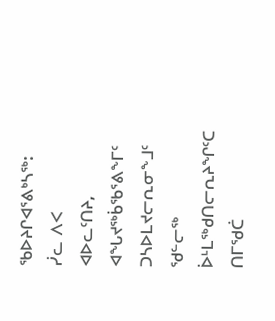ᖃᐅᔨᒋᐊᕐᕕᒃᓴᖅ:
ᓰᓚ ᐱᐸ
ᐊᐅᓚᑦᑎᔨ, ᐊᖓᔪᖅᑳᖃᕐᕕᖕᒥᑦ ᑐᓴᐅᒪᔪᓕᕆᓂᖕᒧᑦ
ᖁᓪᓕᖅ ᐆᒻᒪᖅᑯᑎᓕᕆᔨᖏᑦᑕ ᑎᒥᖁᑖ